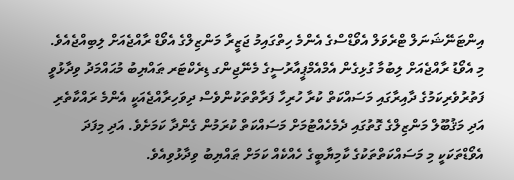އިންޓަނޭޝަނަލް ޓްރެވަލް އެވޯޑްސްގެ އެންމެ ހިތްގައިމު ޖަޒީރާ މަންޒިލްގެ އެވޯޑް ރާއްޖެއަށް ލިބިއްޖެއެވެ.
މި އެވޯޑު ރާއްޖެއަށް ލިބުމާ ގުޅިގެން އެމްއެމްޕީއާރުސީގެ މެނޭޖިންގ ޑިރެކްޓަރ ޠައްޔިބު މުޙައްމަދު ވިދާޅުވީ ފަތުރުވެރިކަމުގެ ދާއިރާގައި މަސައްކަތް ކުރާ ހުރިހާ ފަރާތްތަކުންވެސް ދިވަހިރާއްޖެއަކީ އެންމެ ރައްކާތެރި އަދި މަޤުބޫލް މަންޒިލްގެ ގޮތުގައި ދެމެހެއްޓުމަށް މަސައްކަތް ކުރަމުން ގެންދާ ކަމަށެވެ. އަދި މިފަދަ އެވޯޑްތަކަކީ މި މަސައްކަތްތަކުގެ ކާމިޔާބީގެ ހެއްކެއް ކަމަށް ޠައްޔިބު ވިދާޅުވިއެވެ.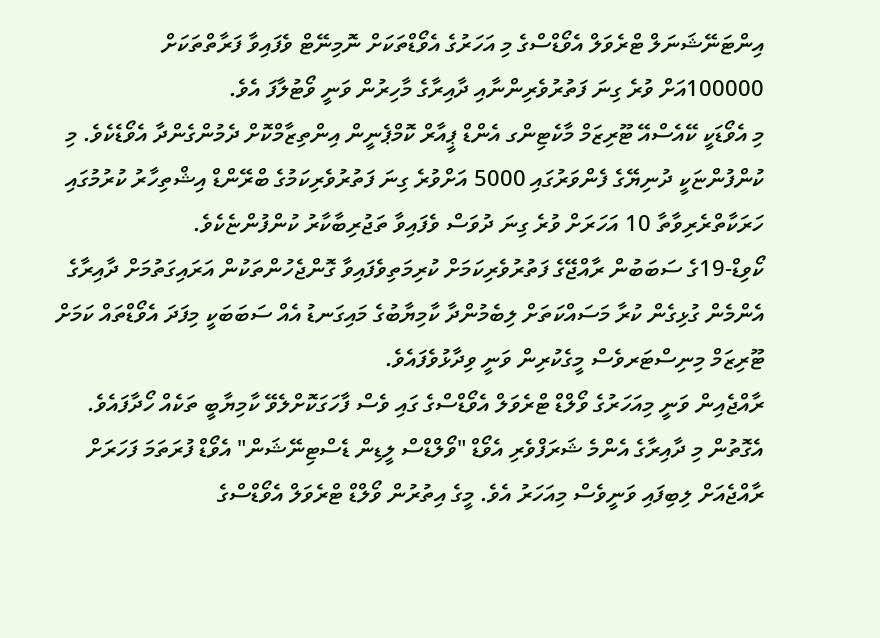އިންޓަނޭޝަނަލް ޓްރެވަލް އެވޯޑްސްގެ މި އަހަރުގެ އެވޯޑްތަކަށް ނޮމިނޭޓް ވެފައިވާ ފަރާތްތަކަށް 100000އަށް ވުރެ ގިނަ ފަތުރުވެރިންނާއި ދާއިރާގެ މާހިރުން ވަނީ ވޯޓުލާފަ އެވެ.
މި އެވޯޑަކީ ކޭއެސްއޭ ޓޫރިޒަމް މާކެޓިންގ އެންޑް ޕީއާރް ކޮމްޕެނީން އިންތިޒާމްކޮށް ދެމުންގެންދާ އެވޯޑެކެވެ. މި ކުންފުންޏަކީ ދުނިޔޭގެ ފެންވަރުގައި 5000 އަށްވުރެ ގިނަ ފަތުރުވެރިކަމުގެ ބްރޭންޑް އިޝްތިހާރު ކުރުމުގައި ހަރަކާތްރެރިވާތާ 10 އަހަރަށް ވުރެ ގިނަ ދުވަސް ވެފައިވާ ތަޖުރިބާކާރު ކުންފުންޏެކެވެ.
ކޯވިޑް-19ގެ ސަބަބުން ރާއްޖޭގެ ފަތުރުވެރިކަމަށް ކުރިމަތިވެފައިވާ ގޮންޖެހުންތަކުން އަރައިގަތުމަށް ދާއިރާގެ އެންމެން ގުޅިގެން ކުރާ މަސައްކަތަށް ލިބެމުންދާ ކާމިޔާބުގެ މައިގަނޑު އެއް ސަބަބަކީ މިފަދަ އެވޯޑްތައް ކަމަށް ޓޫރިޒަމް މިނިސްޓަރވެސް މީގެކުރިން ވަނީ ވިދާޅުވެފައެވެ.
ރާއްޖެއިން ވަނީ މިއަހަރުގެ ވޯލްޑް ޓްރެވަލް އެވޯޑްސްގެ ގައި ވެސް ފާހަގަކޮށްލެވޭ ކާމިޔާބީ ތަކެއް ހޯދާފައެވެ. އެގޮތުން މި ދާއިރާގެ އެންމެ ޝަރަފްވެރި އެވޯޑް "ވޯލްޑްސް ލީޑިން ޑެސްޓިނޭޝަން" އެވޯޑް ފުރަތަމަ ފަހަރަށް ރާއްޖެއަށް ލިބިފައި ވަނީވެސް މިއަހަރު އެވެ. މީގެ އިތުރުން ވޯލްޑް ޓްރެވަލް އެވޯޑްސްގެ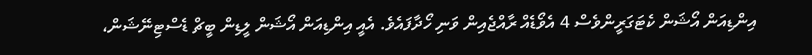އިންޑިއަން އޯޝަން ކެޓަގަރީންވެސް 4 އެވޯޑެއް ރާއްޖެއިން ވަނި ހޯދާފައެވެ. އެއީ އިންޑިއަން އޯޝަން ލީޑިން ބީޗް ޑެސްޓިނޭޝަން،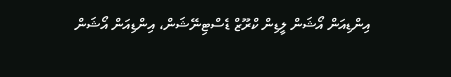އިންޑިއަން އޯޝަން ލީޑިން ކްރޫޒް ޑެސްޓިނޭޝަން، އިންޑިއަން އޯޝަން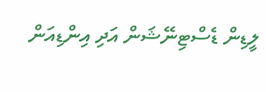ލީޑިން ޑެސްޓިނޭޝަން އަދި އިންޑިއަން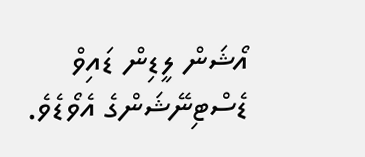އޯޝަން ލީޑިން ޑައިވް ޑެސްޓިނޭޝަންގެ އެވޯޑެވެ.